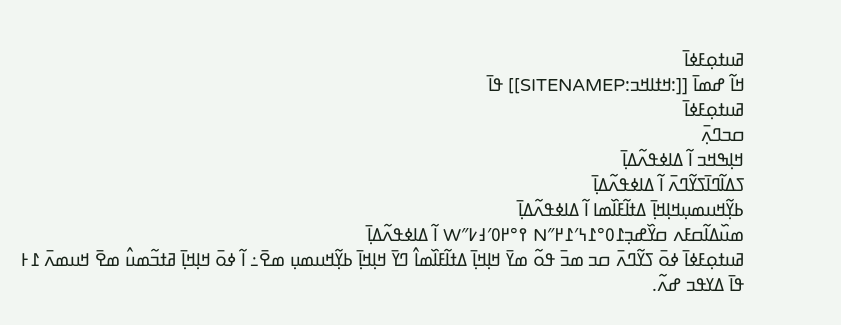ߥߎߙߋ߲ߓߦߊ߫
ߞߊ߬ ߝߘߊ߫ [[:ߞߙߊߞߏ:SITENAMEP]] ߟߊ߫
ߥߎߙߋ߲ߓߦߊ߫
ߛߏߣߍ߲߫
ߞߊ߲ߒߞߏ ߊ߬ ߡߊߦߟߍ߬ߡߊ߲߫
ߖߡߊ߬ߣߊ߫ߖߌ߬ߣߍ߫ ߊ߬ ߡߊߦߟߍ߬ߡߊ߲߫
ߕߌ߲߬ߞߎߘߎ߲ߞߊ߲ߞߊ߲߫ ߡߙߊ߬ߓߊ߰ߘߊ ߊ߬ ߡߊߦߟߍ߬ߡߊ߲߫
ߘߎ߰ߡߊ߬ߛߓߍ ߛߌ߰ߝߏ߲߁߀°߁߆′߁߂″N ߉°߂߀′߃߇″W ߊ߬ ߡߊߦߟߍ߬ߡߊ߲߫
ߥߎߙߋ߲ߓߦߊ߫ ߦߋ߫ ߖߌ߬ߣߍ߫ ߛߏ ߘߏ߫ ߟߋ߬ ߘߌ߫ ߞߊ߲ߞߊ߲߫ ߡߙߊ߬ߓߊ߰ߘߊ߮ ߣߌ߫ ߞߊ߲ߞߊ߲߫ ߕߌ߲߬ߞߎߘߎ߲ ߘߐ߫߸ ߊ߬ ߦߋ߫ ߞߊ߲ߞߊ߲߫ ߥߙߏ߬ߘߎ߮ ߘߐ߫ ߞߎߘߍ߫ ߁߅ ߟߊ߫ ߡߌߟߏ ߝߍ߬.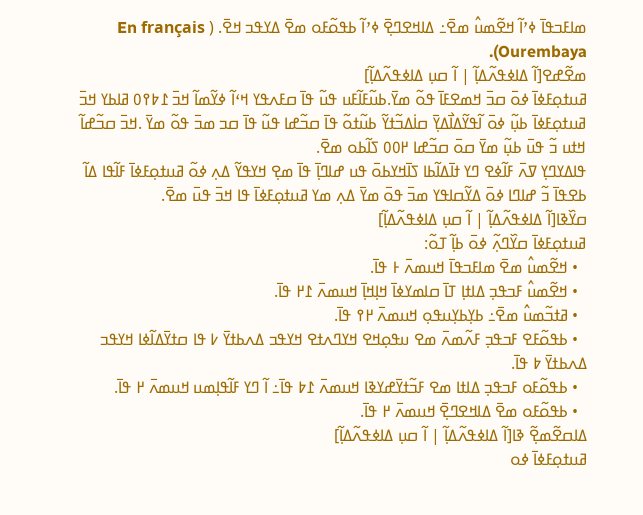ߘߊߓߏߟߊ߫ ߦߴߊ߬ ߞߐ߬ߘߎ߮ ߘߐ߫߸ ߡߊߞߐߣߐ߲߫ ߦߴߊ߬ ߕߟߋ߬ߓߋ ߘߐ߫ ߡߌߟߏ ߞߐ߫. ( En français Ourembaya).
ߘߐ߬ߝߐ[ߊ߬ ߡߊߦߟߍ߬ߡߊ߲߬ | ߊ߬ ߛߎ߲ ߡߊߦߟߍ߬ߡߊ߲߬]
ߥߎߙߋ߲ߓߦߊ߫ ߦߋ߫ ߛߏ߫ ߞߘߐߓߊ߫ ߟߋ߬ ߘߌ߫.ߕߎ߬ߓߊ߬ߓߎ ߟߎ߬ ߟߊ߫ ߛߓߍߟߌ ߞߵߊ߬ ߦߌ߬ߘߊ߬ ߞߏ߫ ߁߈߉߀ ߥߊߕߌ ߞߏ߫ ߥߎߙߋ߲ߓߦߊ߫ ߕߎ߲߬ ߦߋ߫ ߊ߬ߟߌ߬ߡߊ߯ߡߌ߲߫ ߛߊ߭ߡߏ߬ߙߌ߬ ߕߎ߬ߙߋ߬ ߟߊ߫ ߛߏ߬ߝߊ ߟߎ߬ ߟߊ߫ ߛߏ ߘߏ߫ ߟߋ߬ ߘߌ߫ .ߞߏ߫ ߛߏ߬ߝߊ߬ ߞߙߎ ߏ߬ ߟߎ߫ ߕߎ߲߬ ߘߌ߫ ߛߋ߫ ߛߏ߬ߝߊ ߂߀߀ ߖߊ߬ߕߋ ߘߐ߫.
ߟߊߡߌߣߌ߲ ߜߍ߫ ߓߊ߬ߦߐ ߣߌ ߙߊ߫ߡߊ߬ߕߊ ߖߊ߫ߞߌߕߋ߫ ߟߎ ߝߊߣߊ߲߫ ߟߊ߫ ߘߐ߲ ߞߌߟߌ߬ ߡߍ߲ ߦߋ߬ ߥߎߙߋ߲ߓߦߊ߫ ߓߊ߬ߟߊ ߡߊ߬ ߕߐߟߊ߫ ߏ߬ ߝߊߣߊ ߦߋ߫ ߡߌ߬ߛߊߟߌ ߘߏ߫ ߟߋ߫ ߘߌ߫ ߡߍ߲ ߘߌ ߥߎߙߋ߲ߓߦߊ߫ ߟߊ ߞߏ߫ ߟߎ߫ ߘߐ߫.
ߛߌ߰ߢߊ[ߊ߬ ߡߊߦߟߍ߬ߡߊ߲߬ | ߊ߬ ߛߎ߲ ߡߊߦߟߍ߬ߡߊ߲߬]
ߥߎߙߋ߲ߓߦߊ߫ ߛߌ߰ߣߍ߲߬ ߦߋ߫ ߕߊ߲߬ ߠߋ߬:
  • ߞߐ߬ߘߎ߮ ߘߐ߫ ߘߊߓߏߟߊ߫ ߞߎߘߍ߫ ߅ ߟߊ߫.
  • ߞߐ߬ߘߎ߮ ߓߏߟߏ߲ ߡߊߙߊ߲ ߠߊ߫ ߛߊߘߌߦߊ߫ ߞߊ߲ߞߊ߲߫ ߞߎߘߍ߫ ߁߂ ߟߊ߫.
  • ߥߙߏ߬ߘߎ߮ ߘߐ߫߸ ߕߌ߲ߕߌ߲ߎߟߋ߲ ߞߎߘߍ߫ ߂߉ ߟߊ߫.
  • ߕߟߋ߬ߓߐ ߓߏߟߏ߲ ߓߍ߬ߘߍ߫ ߘߐ ߎߟߋ߲ߞߐ ߞߌߣߍߙߐ ߞߌߟߏ ߡߍߕߙߌ߫ ߇ ߟߊ ߛߙߌ߫ߡߊ߬ߦߊ ߞߌߟߏ ߡߍߕߙߌ߫ ߈ ߟߊ߫.
  • ߕߟߋ߬ߓߋ ߓߏߟߏ߲ ߡߊߙߊ ߘߐ ߓߏ߬ߙߌ߫ߝߌߢߊ ߞߎߘߍ߫ ߁߈ ߟߊ߫߸ ߊ߬ ߣߌ ߓߊ߬ߟߊ߲ߘߎ ߞߎߘߍ߫ ߂ ߟߊ߫.
  • ߕߟߋ߬ߓߋ ߘߐ߫ ߡߊߞߐߣߐ߲߫ ߞߎߘߍ߫ ߂ ߟߊ߫.
ߡߊߛߐ߬ߘߐ߲߬ ߢߊ[ߊ߬ ߡߊߦߟߍ߬ߡߊ߲߬ | ߊ߬ ߛߎ߲ ߡߊߦߟߍ߬ߡߊ߲߬]
ߥߎߙߋ߲ߓߦߊ߫ ߦߋ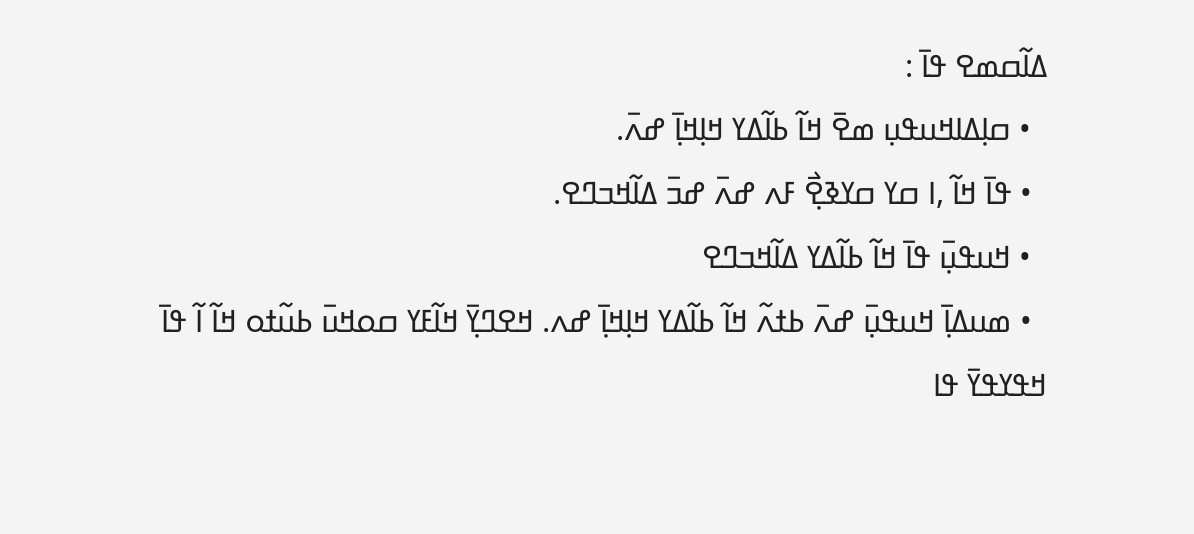ߡߊ߬ߛߘߐ ߟߊ߫ :
  • ߛߊ߲ߡߊߞߎߟߎ߲ ߘߐ߫ ߞߊ߬ ߕߊ߬ߡߌ ߞߊ߲ߞߊ߲߫ ߝߍ߫.
  • ߟߊ߫ ߞߊ߬ ,ߊ ߛߌ ߛߌߢߐ߲߯ ߓߍ ߝߍ߫ ߝߏ߫ ߡߊ߬ߞߏߣߐ.
  • ߞߎߟߎ߲߫ ߟߊ߫ ߞߊ߬ ߕߊ߬ߡߌ ߡߊ߬ߞߏߣߐ
  • ߘߎߡߊ߲߫ ߞߎߟߎ߲߫ ߝߍ߫ ߕߙߍ߬ ߞߊ߬ ߕߊ߬ߡߌ ߞߊ߲ߞߊ߲߫ ߝߍ. ߞߐߣߌ߲߫ ߞߊ߬ߓߌ ߛߋߞߎ߫ ߕߎ߬ߙߋ ߞߊ߬ ߊ߬ ߟߊ߫ ߞߟߌߟߌ߫ ߟߊ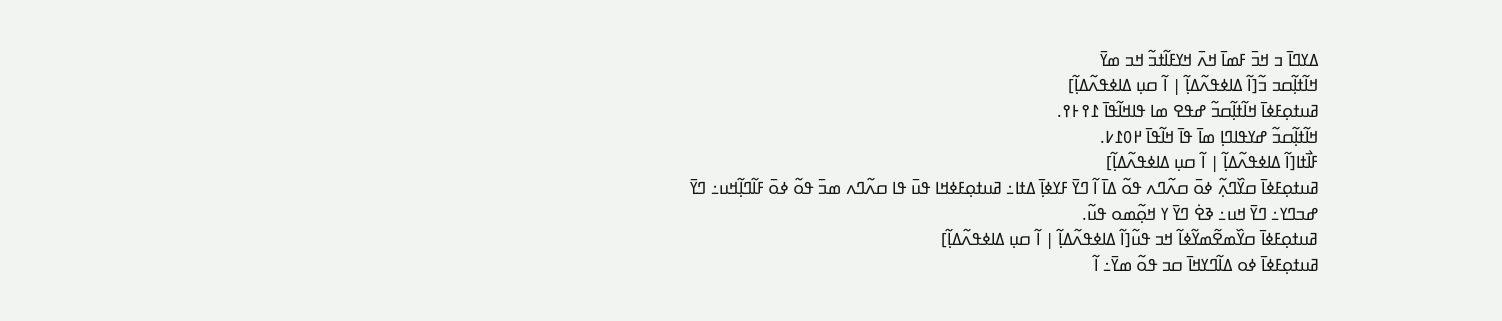ߡߌߣߊ߫ ߏ ߞߏ߫ ߓߘߊ߫ ߞߍ߫ ߞߌߓߊ߬ߙߏ߬ ߞߏ ߘߌ߫
ߞߊ߬ߙߊ߲߬ߛߏ ߏ߬[ߊ߬ ߡߊߦߟߍ߬ߡߊ߲߬ | ߊ߬ ߛߎ߲ ߡߊߦߟߍ߬ߡߊ߲߬]
ߥߎߙߋ߲ߓߦߊ߫ ߞߊ߬ߙߊ߲߬ߛߏ߬ ߝߟߐ ߘߊ ߟߊߞߊ߬ߟߊ߫ ߁߉߅߉.
ߞߊ߬ߙߊ߲߬ߛߏ߬ ߝߌߟߊߣߊ߲ ߘߊ߫ ߟߊ߫ ߞߊ߬ߟߊ߫ ߂߀߁߇.
ߓߊ߯ߙߊ[ߊ߬ ߡߊߦߟߍ߬ߡߊ߲߬ | ߊ߬ ߛߎ߲ ߡߊߦߟߍ߬ߡߊ߲߬]
ߥߎߙߋ߲ߓߦߊ߫ ߛߌ߰ߣߍ߲߬ ߦߋ߫ ߛߍ߬ߣߍ ߟߋ߬ ߡߊ߫ ߊ߬ ߣߌ߫ ߓߌߦߊ߲߫ ߡߙߊ߸ ߥߎߙߋ߲ߓߦߞߊ ߟߎ߫ ߟߊ ߛߍ߬ߣߍ ߘߏ߫ ߟߋ߬ ߦߋ߫ ߓߊ߬ߣߊ߲߬ߞߎ߸ ߣߌ߫ ߝߏߣߌ߸ ߣߌ߫ ߞߎ߸ ߢߐ߭ ߣߌ߫ ߌ ߞߋ߲߬ߘߋ ߟߎ߬.
ߥߎߙߋ߲ߓߦߊ߫ ߛߌ߰ߘߐ߬ߘߌ߬ߦߊ߬ ߞߏ ߟߎ߬[ߊ߬ ߡߊߦߟߍ߬ߡߊ߲߬ | ߊ߬ ߛߎ߲ ߡߊߦߟߍ߬ߡߊ߲߬]
ߥߎߙߋ߲ߓߦߊ߫ ߦߋ ߡߊ߬ߣߌߞߊ߫ ߛߏ ߟߋ߬ ߘߌ߫߸ ߊ߬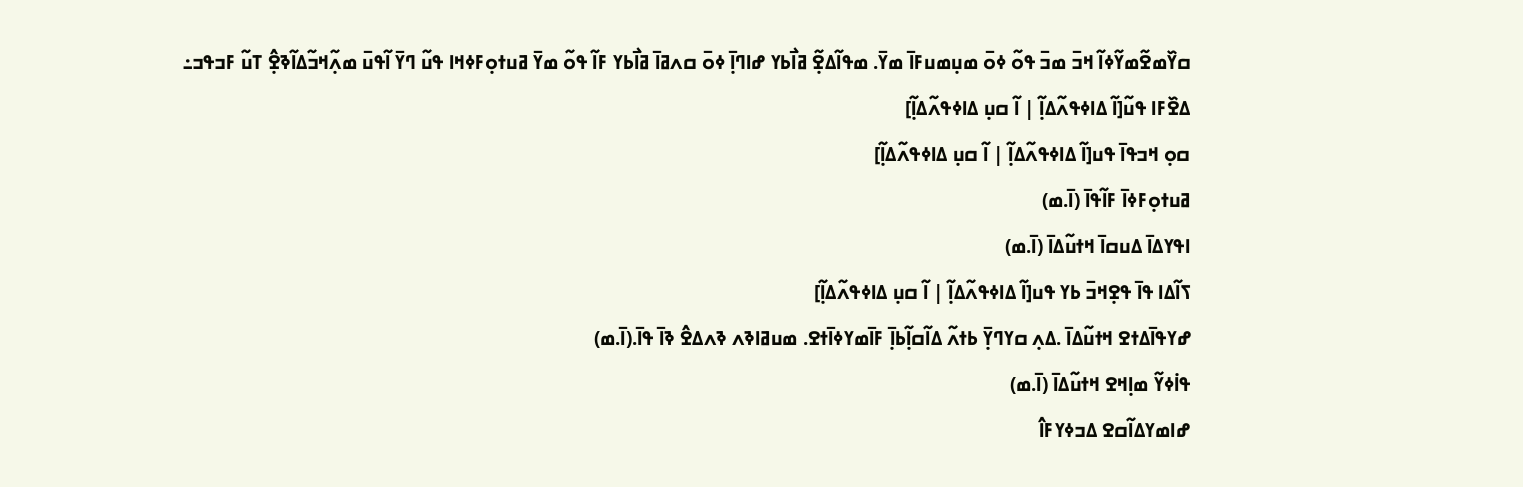ߛߌ߰ߘߐ߬ߘߌ߬ߦߊ߬ ߞߏ߫ ߘߏ߫ ߟߋ߬ ߦߋ߫ ߘߎ߲ߘߎߓߊ߫ ߘߌ߫. ߘߟߊ߬ߡߐ߲߬ ߥߊ߯ߕߌ ߝߊߣߊ߲߫ ߦߋ߫ ߛߍߥߊ߫ ߥߊ߯ߕߌ ߓߊ߬ ߟߋ߬ ߘߌ߫ ߥߎߙߋ߲ߓߦߞߊ ߟߎ߬ ߣߌ߫ ߊ߬ߟߎ߫ ߘߍ߲߬ߞߏ߬ߡߊ߬ߢߐ߲߮ ߠߎ߬ ߓߏߟߏ߸
ߡߐ߰ߓߊ ߟߎ߬[ߊ߬ ߡߊߦߟߍ߬ߡߊ߲߬ | ߊ߬ ߛߎ߲ ߡߊߦߟߍ߬ߡߊ߲߬]
ߛߋ߲ ߞߏߟߊ߫ ߟߎ[ߊ߬ ߡߊߦߟߍ߬ߡߊ߲߬ | ߊ߬ ߛߎ߲ ߡߊߦߟߍ߬ߡߊ߲߬]
ߥߎߙߋ߲ߓߦߊ߫ ߓߊ߬ߟߊ߫ (ߊ߫.ߘ)
ߊߟߌߡߊ߫ ߡߎߛߊ߫ ߞߙߎ߬ߡߊ߫ (ߊ߫.ߘ)
ߖߊ߬ߡߊ ߟߊ߫ ߟߐ߲ߞߏ߫ ߕߌ ߟߎ[ߊ߬ ߡߊߦߟߍ߬ߡߊ߲߬ | ߊ߬ ߛߎ߲ ߡߊߦߟߍ߬ߡߊ߲߬]
ߝߌߟߊ߫ߡߙߐ ߞߙߎ߬ߡߊ߫ .ߡߍ߲ ߛߌߣߌ߲߫ ߕߙߍ߬ ߡߊ߬ߛߊ߲߬ߕߊ߲߫ ߓߊ߫ߘߌߦߊ߫ߙߐ. ߘߎߥߊߢߍ ߢߍߡߐ߮ ߢߊ߫ ߟߊ߫.(ߊ߫.ߘ)
ߟߊ߭ߦߌ߬ ߘߊ߲ߞߐ ߞߙߎ߬ߡߊ߫ (ߊ߫.ߘ)
ߝߊߘߌߡߊ߬ߛߐ ߡߏߦߌߓߊ߮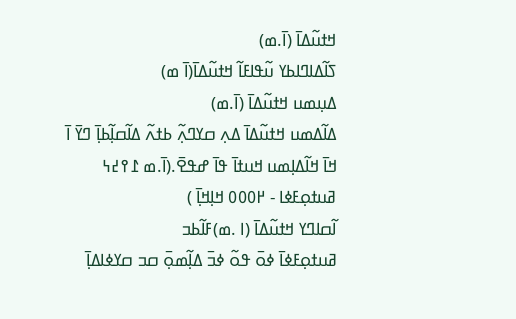ߞߙߎ߬ߡߊ߫ (ߊ߫.ߘ)
ߖߊ߬ߡߊߣߊߕߌ ߎ߬ߟߊߓߊ߬ ߞߙߎ߬ߡߊ߫(ߊ߫ ߘ)
ߡߎ߲ߘߎ ߞߙߎ߬ߡߊ߫ (ߊ߫.ߘ)
ߡߊ߬ߡߘߎ ߞߙߎ߬ߡߊ߫ ߡߍ߲ ߛߌߣߍ߲߬ ߕߙߍ߬ ߡߊ߬ߛߊ߲߬ߕߊ߲߫ ߣߌ߫ ߊ߫ ߞߊ߫ ߞߊ߬ߡߊ߲ߘߎ ߞߎߙߊ߫ ߟߊ߫ ߝߟߐ߫.(ߊ߫.ߘ ߁߉߄߆ ߥߎߙߋ߲ߓߦߊ - ߂߀߀߀ ߞߊ߲ߞߊ߲߫ )
ߊ߬ߛߊߣߌ ߞߙߎ߬ߡߊ߫ (ߊ .ߘ)ߓߊ߬ߕߏ
ߥߎߙߋ߲ߓߦߊ߫ ߦߋ߫ ߟߋ߬ ߦߏ߫ ߡߊ߲߬ߘߋ߲߫ ߛߏ ߛߌߦߊߡߊ߲߫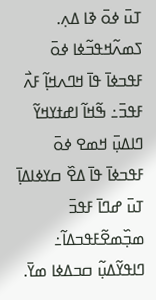ߠߎ߫ ߦߋ߫ ߢߊ ߡߍ߲.
ߖߘߍ߬ߞߟߏ߬ߦߊ ߦߋ߫ ߓߟߏߦߊ߫ ߟߊ߫ ߞߣߍߞߊ߲߬ ߓߍ߯ ߓߟߏ߫߸ ߒ߬ߞߊ߬ ߊߝߙߌߞߌ߬ ߣߊߡߎ߲߫ ߞߘߐ ߦߋ߫ ߓߟߏߦߊ߫ ߟߊ߫ ߡߐ߰ ߛߌߦߊߡߊ߲߫ ߠߎ߫ ߝߣߊ߫ ߓߟߏ߫ ߘߏ߲߰ߘߐ߬ߓߟߏߡߊ߬߸ ߣߊߟߌ߬ߡߎ߲߬ ߛߏߡߦߊ ߘߌ߫.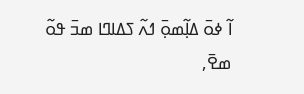ߊ߬ ߦߋ߫ ߡߊ߲߬ߘߋ߲߫ ߗߍ߬ ߖߡߊߣߊ ߘߏ߫ ߟߋ߬ ߘߐ߫,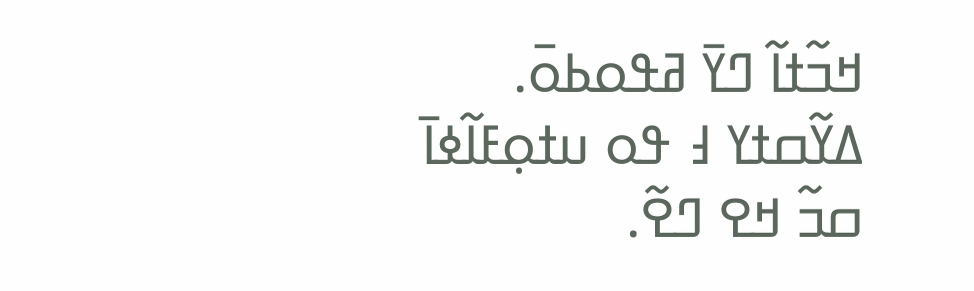ߞߏ߬ߙߊ߬ ߣߌ߫ ߥߟߋߕߋ߫.
ߡߌ߬ߛߙߌ ߃ ߟߋ ߎߙߋ߲ߓߊ߬ߦߊ߫ ߛߏ߬ ߞߐ ߣߐ߬.